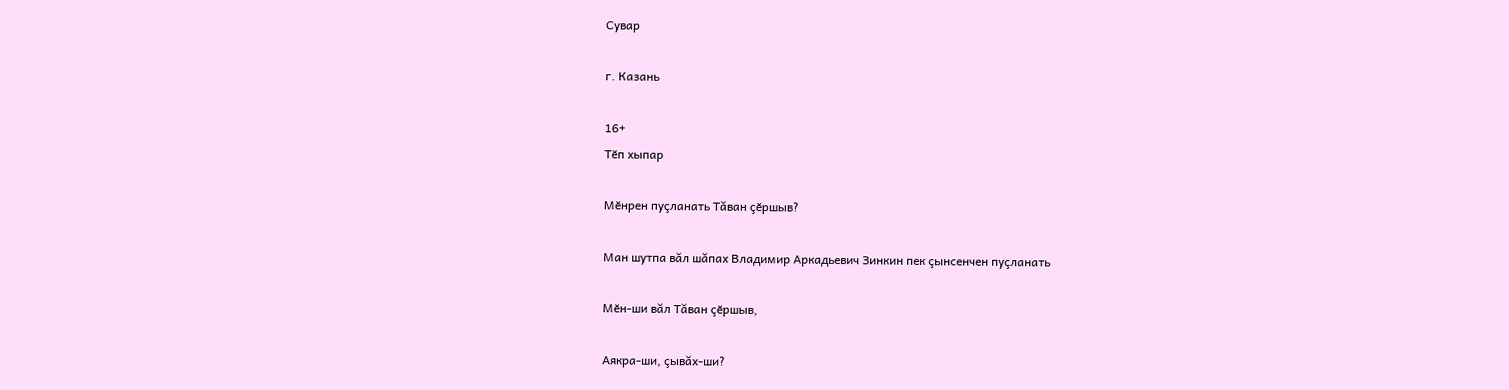Сувар

г. Казань

16+
Тӗп хыпар

Мӗнрен пуçланать Тăван çӗршыв?

Ман шутпа вăл шăпах Владимир Аркадьевич Зинкин пек çынсенчен пуçланать

Мӗн-ши вăл Тăван çӗршыв,

Аякра-ши, çывăх-ши?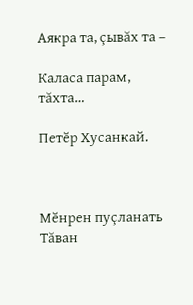Аякра та, çывăх та –

Каласа парам, тăхта…

Петӗр Хусанкай.



Мӗнрен пуçланать Тăван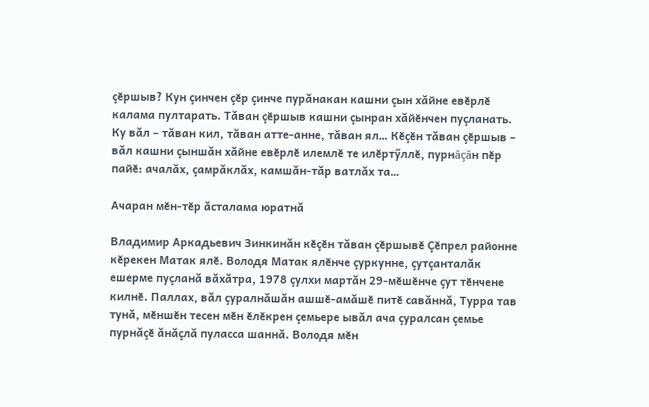çӗршыв? Кун çинчен çӗр çинче пурăнакан кашни çын хăйне евӗрлӗ калама пултарать. Тăван çӗршыв кашни çынран хăйӗнчен пуçланать. Ку вăл – тăван кил, тăван атте-анне, тăван ял… Кӗçӗн тăван çӗршыв – вăл кашни çыншăн хăйне евӗрлӗ илемлӗ те илӗртӳллӗ, пурнăçăн пӗр пайӗ: ачалăх, çамрăклăх, камшăн-тăр ватлăх та…

Ачаран мӗн-тӗр ăсталама юратнă

Владимир Аркадьевич Зинкинăн кӗçӗн тăван çӗршывӗ Çӗпрел районне кӗрекен Матак ялӗ. Володя Матак ялӗнче çуркунне, çутçанталăк ешерме пуçланă вăхăтра, 1978 çулхи мартăн 29-мӗшӗнче çут тӗнчене килнӗ. Паллах, вăл çуралнăшăн ашшӗ-амăшӗ питӗ савăннă, Турра тав тунă, мӗншӗн тесен мӗн ӗлӗкрен çемьере ывăл ача çуралсан çемье пурнăçӗ ăнăçлă пуласса шаннă. Володя мӗн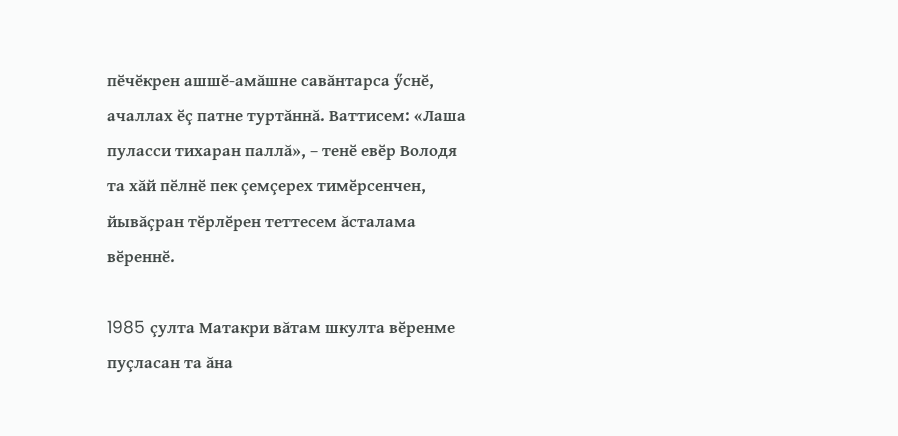пӗчӗкрен ашшӗ-амăшне савăнтарса ӳснӗ, ачаллах ӗç патне туртăннă. Ваттисем: «Лаша пуласси тихаран паллă», – тенӗ евӗр Володя та хăй пӗлнӗ пек çемçерех тимӗрсенчен, йывăçран тӗрлӗрен теттесем ăсталама вӗреннӗ.

1985 çулта Матакри вăтам шкулта вӗренме пуçласан та ăна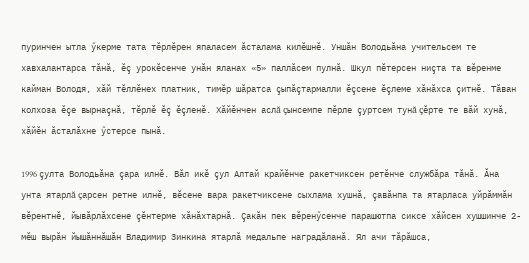пуринчен ытла ӳкерме тата тӗрлӗрен япаласем ăсталама килӗшнӗ. Уншăн Володьăна учительсем те хавхалантарса тăнă, ӗç урокӗсенче унăн яланах «5» паллăсем пулнă. Шкул пӗтерсен ниçта та вӗренме кайман Володя, хăй тӗллӗнех платник, тимӗр шăратса çыпăçтармалли ӗçсене ӗçлеме хăнăхса çитнӗ. Тăван колхоза ӗçе вырнаçнă, тӗрлӗ ӗç ӗçленӗ. Хăйӗнчен аслă çынсемпе пӗрле çуртсем тунă çӗрте те вăй хунă, хăйӗн ăсталăхне ӳстерсе пынă.

1996 çулта Володьăна çара илнӗ. Вăл икӗ çул Алтай крайӗнче ракетчиксен ретӗнче службăра тăнă. Ăна унта ятарлă çарсен ретне илнӗ, вӗсене вара ракетчиксене сыхлама хушнă, çавăнпа та ятарласа уйрăммăн вӗрентнӗ, йывăрлăхсене çӗнтерме хăнăхтарнă. Çакăн пек вӗренӳсенче парашютпа сиксе хăйсен хушшинче 2-мӗш вырăн йышăннăшăн Владимир Зинкина ятарлă медальпе наградăланă. Ял ачи тăрăшса,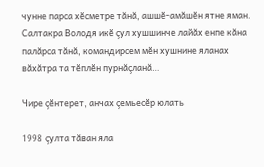чунне парса хӗсметре тăнă, ашшӗ-амăшӗн ятне яман. Салтакра Володя икӗ çул хушшинче лайăх енпе кăна палăрса тăнă, командирсем мӗн хушнине яланах вăхăтра та тӗплӗн пурнăçланă…

Чире çӗнтерет, анчах çемьесӗр юлать

1998 çулта тăван яла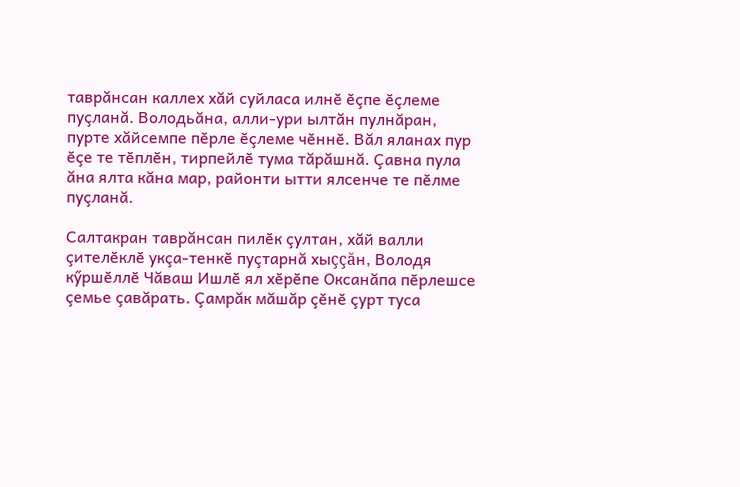таврăнсан каллех хăй суйласа илнӗ ӗçпе ӗçлеме пуçланă. Володьăна, алли-ури ылтăн пулнăран, пурте хăйсемпе пӗрле ӗçлеме чӗннӗ. Вăл яланах пур ӗçе те тӗплӗн, тирпейлӗ тума тăрăшнă. Çавна пула ăна ялта кăна мар, районти ытти ялсенче те пӗлме пуçланă.

Салтакран таврăнсан пилӗк çултан, хăй валли çителӗклӗ укçа-тенкӗ пуçтарнă хыççăн, Володя кӳршӗллӗ Чăваш Ишлӗ ял хӗрӗпе Оксанăпа пӗрлешсе çемье çавăрать. Çамрăк мăшăр çӗнӗ çурт туса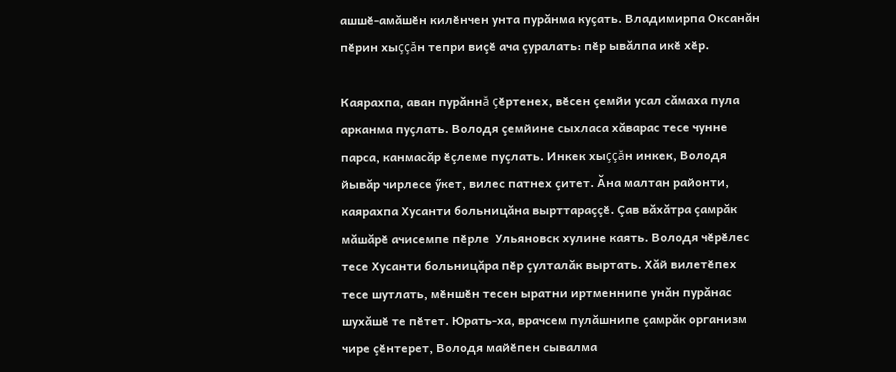ашшӗ-амăшӗн килӗнчен унта пурăнма куçать. Владимирпа Оксанăн пӗрин хыççăн тепри виçӗ ача çуралать: пӗр ывăлпа икӗ хӗр.

Каярахпа, аван пурăннă çӗртенех, вӗсен çемйи усал сăмаха пула арканма пуçлать. Володя çемйине сыхласа хăварас тесе чунне парса, канмасăр ӗçлеме пуçлать. Инкек хыççăн инкек, Володя йывăр чирлесе ӳкет, вилес патнех çитет. Ăна малтан районти, каярахпа Хусанти больницăна вырттараççӗ. Çав вăхăтра çамрăк мăшăрӗ ачисемпе пӗрле  Ульяновск хулине каять. Володя чӗрӗлес тесе Хусанти больницăра пӗр çулталăк выртать. Хăй вилетӗпех тесе шутлать, мӗншӗн тесен ыратни иртменнипе унăн пурăнас шухăшӗ те пӗтет. Юрать-ха, врачсем пулăшнипе çамрăк организм чире çӗнтерет, Володя майӗпен сывалма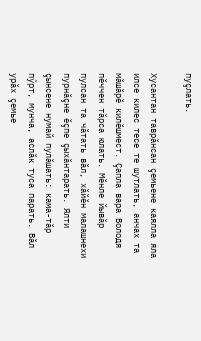пуçлать.

Хусантан таврăнсан çемьене каялла яла илсе килес тесе те шутлать, анчах та мăшăрӗ килӗшмест. Çапла вара Володя пӗччен тăрса юлать. Мӗнле йывăр пулсан та чăтать вăл, хăйӗн малашнехи пурнăçне ӗçпе çыхăнтарать. Ялти çынсене нумай пулăшать: кама-тăр пӳрт, мунча, аслăк туса парать. Вăл урăх çемье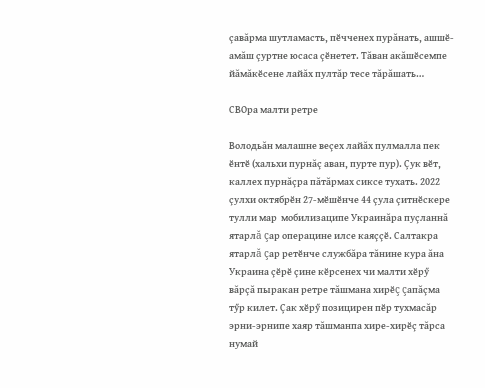çавăрма шутламасть, пӗчченех пурăнать, ашшӗ-амăш çуртне юсаса çӗнетет. Тăван акăшӗсемпе йăмăкӗсене лайăх пултăр тесе тăрăшать…

СВОра малти ретре

Володьăн малашне веçех лайăх пулмалла пек ӗнтӗ (хальхи пурнăç аван, пурте пур). Çук вӗт, каллех пурнăçра пăтăрмах сиксе тухать. 2022 çулхи октябрӗн 27-мӗшӗнче 44 çула çитнӗскере тулли мар  мобилизаципе Украинăра пуçланнă ятарлă çар операцине илсе каяççӗ. Салтакра ятарлă çар ретӗнче службăра тăнине кура ăна Украина çӗрӗ çине кӗрсенех чи малти хӗрӳ вăрçă пыракан ретре тăшмана хирӗç çапăçма тӳр килет. Çак хӗрӳ позицирен пӗр тухмасăр эрни-эрнипе хаяр тăшманпа хире-хирӗç тăрса нумай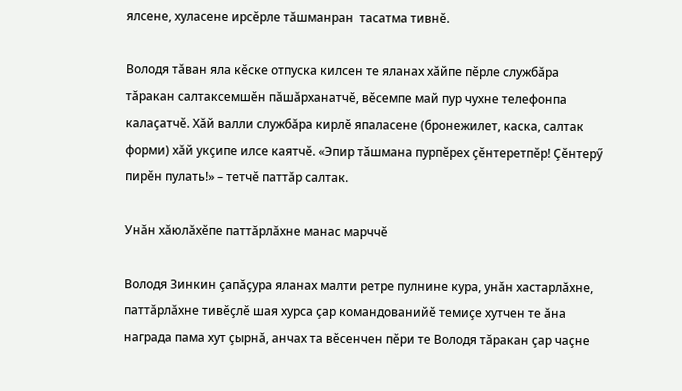ялсене, хуласене ирсӗрле тăшманран  тасатма тивнӗ.

Володя тăван яла кӗске отпуска килсен те яланах хăйпе пӗрле службăра тăракан салтаксемшӗн пăшăрханатчӗ, вӗсемпе май пур чухне телефонпа калаçатчӗ. Хăй валли службăра кирлӗ япаласене (бронежилет, каска, салтак форми) хăй укçипе илсе каятчӗ. «Эпир тăшмана пурпӗрех çӗнтеретпӗр! Çӗнтерӳ пирӗн пулать!» – тетчӗ паттăр салтак.

Унăн хăюлăхӗпе паттăрлăхне манас марччӗ

Володя Зинкин çапăçура яланах малти ретре пулнине кура, унăн хастарлăхне, паттăрлăхне тивӗçлӗ шая хурса çар командованийӗ темиçе хутчен те ăна награда пама хут çырнă, анчах та вӗсенчен пӗри те Володя тăракан çар чаçне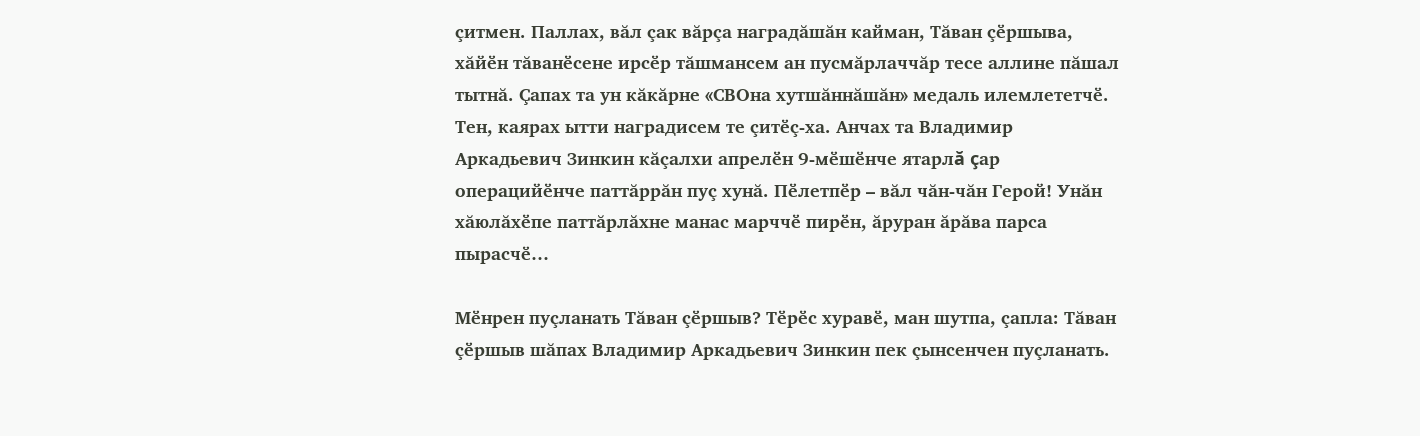çитмен. Паллах, вăл çак вăрçа наградăшăн кайман, Тăван çӗршыва, хăйӗн тăванӗсене ирсӗр тăшмансем ан пусмăрлаччăр тесе аллине пăшал тытнă. Çапах та ун кăкăрне «СВОна хутшăннăшăн» медаль илемлететчӗ. Тен, каярах ытти наградисем те çитӗç-ха. Анчах та Владимир Аркадьевич Зинкин кăçалхи апрелӗн 9-мӗшӗнче ятарлă çар операцийӗнче паттăррăн пуç хунă. Пӗлетпӗр – вăл чăн-чăн Герой! Унăн хăюлăхӗпе паттăрлăхне манас марччӗ пирӗн, ăруран ăрăва парса пырасчӗ…

Мӗнрен пуçланать Тăван çӗршыв? Тӗрӗс хуравӗ, ман шутпа, çапла: Тăван çӗршыв шăпах Владимир Аркадьевич Зинкин пек çынсенчен пуçланать.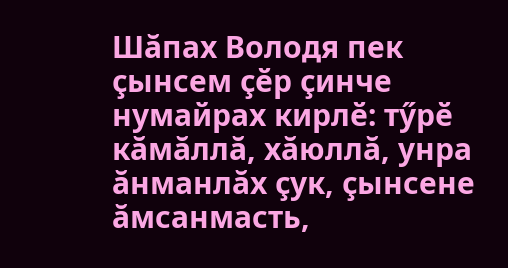Шăпах Володя пек çынсем çӗр çинче нумайрах кирлӗ: тӳрӗ кăмăллă, хăюллă, унра ăнманлăх çук, çынсене ăмсанмасть,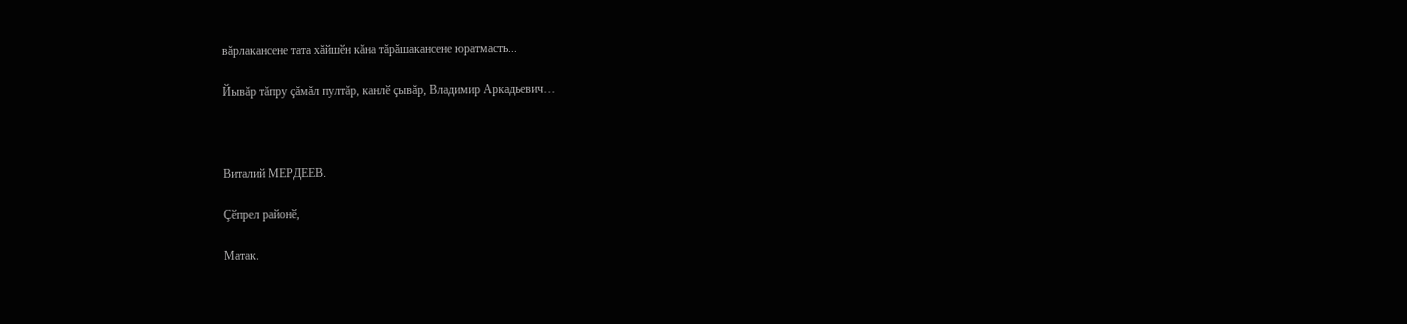вăрлакансене тата хăйшӗн кăна тăрăшакансене юратмасть...

Йывăр тăпру çăмăл пултăр, канлӗ çывăр, Владимир Аркадьевич…



Виталий МЕРДЕЕВ.

Çӗпрел районӗ,

Матак.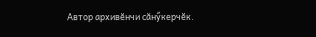Автор архивӗнчи сăнӳкерчӗк.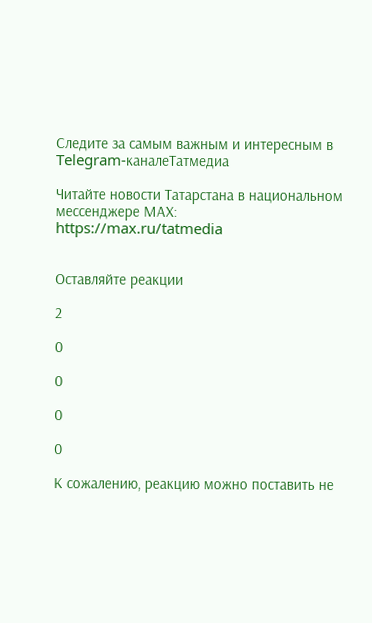Следите за самым важным и интересным в Telegram-каналеТатмедиа

Читайте новости Татарстана в национальном мессенджере MАХ: https://max.ru/tatmedia


Оставляйте реакции

2

0

0

0

0

К сожалению, реакцию можно поставить не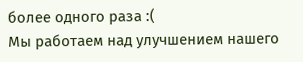более одного раза :(
Мы работаем над улучшением нашего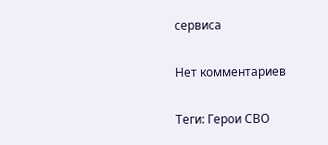сервиса

Нет комментариев

Теги: Герои СВО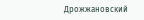Дрожжановский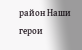район Наши герои